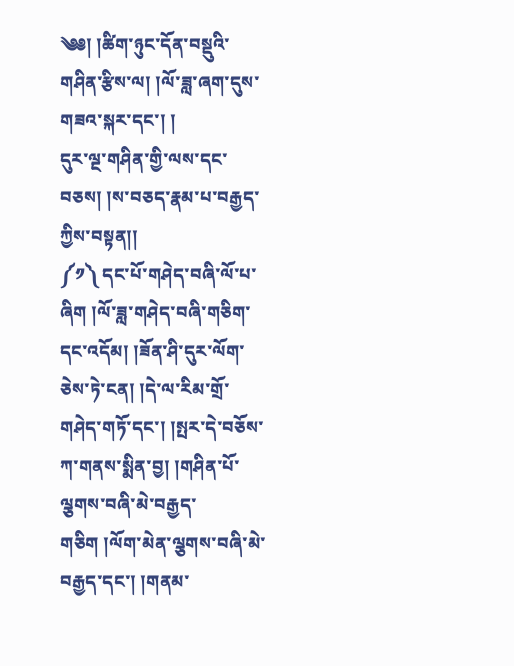༄༅། །ཚིག་ཉུང་དོན་བསྡུའི་གཤིན་རྩིས་ལ། །ལོ་ཟླ་ཞག་དུས་གཟའ་སྐར་དང་། །
དུར་ལྔ་གཤིན་གྱི་ལས་དང་བཅས། །ས་བཅད་རྣམ་པ་བརྒྱད་ཀྱིས་བསྟན།།
༼༡༽ དང་པོ་གཤེད་བཞི་ལོ་པ་ཞིག །ལོ་ཟླ་གཤེད་བཞི་གཅིག་དང་འདོམ། །ཟོན་ཤི་དུར་ལོག་ཅེས་ཏེ་ངན། །དེ་ལ་རིམ་གྲོ་གཤེད་གཏོ་དང་། །སྤར་དེ་བཅོས་ཀ་གནས་སྨིན་བྱ། །གཤིན་པོ་ལྕགས་བཞི་མེ་བརྒྱད་གཅིག །ལོག་མེན་ལྕགས་བཞི་མེ་བརྒྱད་དང་། །གནམ་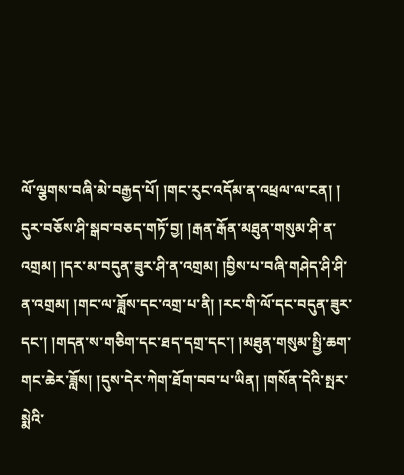ལོ་ལྕགས་བཞི་མེ་བརྒྱད་པོ། །གང་རུང་འདོམ་ན་འཕྲལ་ལ་ངན། །
དུར་བཅོས་ཤི་སྒབ་བཅད་གཏོ་བྱ། །རྒན་རྒོན་མཐུན་གསུམ་ཤི་ན་འགྲམ། །དར་མ་བདུན་ཟུར་ཤི་ན་འགྲམ། །བྱིས་པ་བཞི་གཤེད་ཤི་ཤི་ན་འགྲམ། །གང་ལ་ཟློས་དང་འགྲ་པ་ནི། །རང་གི་ལོ་དང་བདུན་ཟུར་དང་། །གདན་ས་གཅིག་དང་ཐད་དགྲ་དང་། །མཐུན་གསུམ་སྤྱི་ཆག་གང་ཆེར་ཟློས། །དུས་དེར་ཀེག་ཐོག་བབ་པ་ཡིན། །གསོན་དེའི་སྤར་སྨེའི་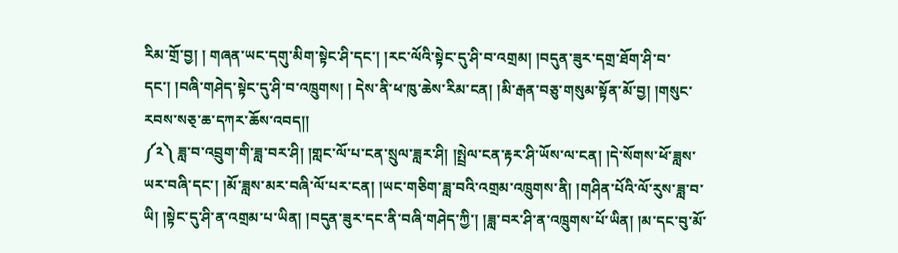རིམ་གྲོ་བྱ། ། གཞན་ཡང་དགུ་མིག་སྟེང་ཤི་དང་། །རང་ལོའི་སྟེང་དུ་ཤི་བ་འགྲམ། །བདུན་ཟུར་དགྲ་ཐོག་ཤི་བ་དང་། །བཞི་གཤེད་སྟེང་དུ་ཤི་བ་འཁྲུགས། ། དེས་ནི་ཕ་ཁུ་ཆེས་རིམ་ངན། །མི་རྒན་བཅུ་གསུམ་སྟོན་མོ་བྱ། །གསུང་རབས་སཅ྄་ཆ་དཀར་ཆོས་འབད།།
༼༢༽ ཟླ་བ་འབྲུག་གི་ཟླ་བར་ཤི། །གླང་ལོ་པ་ངན་སྲུལ་ཟླར་ཤི། །སྤྲེལ་ངན་རྟར་ཤི་ཡོས་ལ་ངན། །དེ་སོགས་ཕོ་ཟླས་ཡར་བཞི་དང་། །མོ་ཟླས་མར་བཞི་ལོ་པར་ངན། །ཡང་གཅིག་ཟླ་བའི་འགྲམ་འཁྲུགས་ནི། །གཤིན་པོའི་ལོ་རུས་ཟླ་བ་ཡི། །སྟེང་དུ་ཤི་ན་འགྲམ་པ་ཡིན། །བདུན་ཟུར་དང་ནི་བཞི་གཤེད་ཀྱི་། །ཟླ་བར་ཤི་ན་འཁྲུགས་པོ་ཡིན། །མ་དང་བུ་མོ་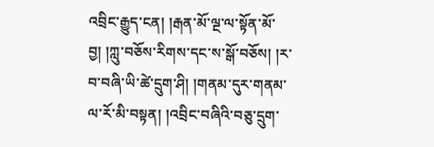འབྲིང་རྒྱུད་ངན། །རྒན་མོ་ལྔ་ལ་སྟོན་མོ་བྱ། །ཀླུ་བཅོས་རིགས་དང་ས་སྒོ་བཅོས། །ར་བ་བཞི་ཡི་ཚེ་དྲུག་ཤི། །གནམ་དུར་གནམ་ལ་རོ་མི་བསྟན། །འབྲིང་བཞིའི་བཅུ་དྲུག་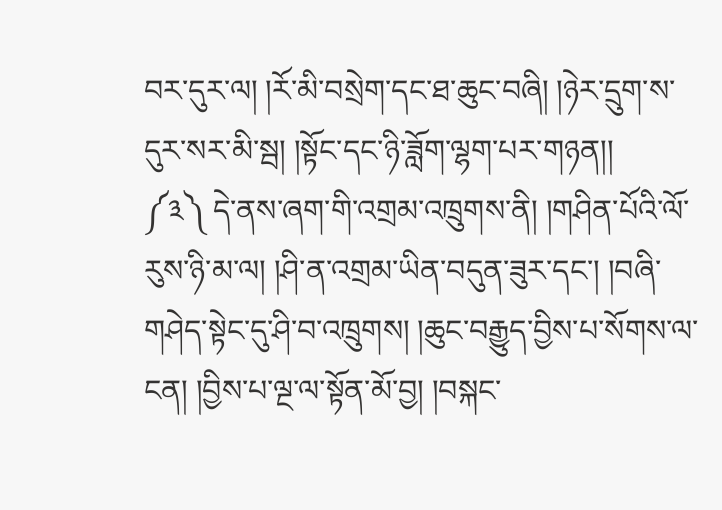བར་དུར་ལ། །རོ་མི་བསྲེག་དང་ཐ་ཆུང་བཞི། །ཉེར་དྲུག་ས་དུར་སར་མི་སྦ། །སྟོང་དང་ཉི་ཟློག་ལྷག་པར་གཉན།།
༼༣༽ དེ་ནས་ཞག་གི་འགྲམ་འཁྲུགས་ནི། །གཤིན་པོའི་ལོ་རུས་ཉི་མ་ལ། །ཤི་ན་འགྲམ་ཡིན་བདུན་ཟུར་དང་། །བཞི་གཤེད་སྟེང་དུ་ཤི་བ་འཁྲུགས། །ཆུང་བརྒྱུད་བྱིས་པ་སོགས་ལ་ངན། །བྱིས་པ་ལྔ་ལ་སྟོན་མོ་བྱ། །བསྐང་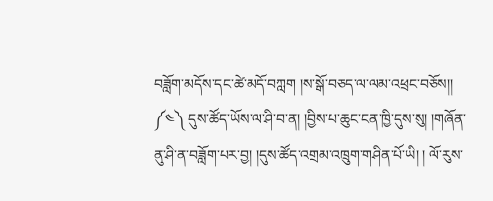བཟློག་མདོས་དང་ཚེ་མདོ་བཀླག །ས་སྒོ་བཅད་ལ་ལམ་འཕྲང་བཅོས།།
༼༤༽ དུས་ཚོད་ཡོས་ལ་ཤི་བ་ན། །བྱིས་པ་ཆུང་ངན་ཁྱི་དུས་སུ། །གཞོན་ནུ་ཤི་ན་བཟློག་པར་བྱ། །དུས་ཚོད་འགྲམ་འཁྲུག་གཤིན་པོ་ཡི། ། ལོ་རུས་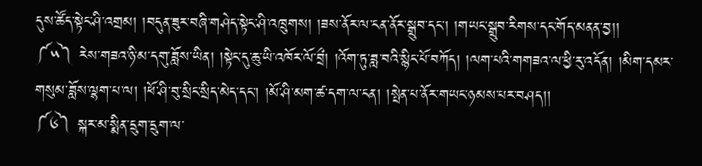དུས་ཚོད་སྟེང་ཤི་འགྲམ། །བདུན་ཟུར་བཞི་གཤེད་སྟེང་ཤི་འཁྲུགས། །ཟས་ནོར་ལ་ངན་ནོར་སྒྲུབ་དང་། །གཡང་སྒྲུབ་རིགས་དང་གོད་མནན་བྱ།།
༼༥༽ རེས་གཟའ་ཉི་མ་དགུ་ཟློས་ཡིན། །སྟེང་དུ་ཆུ་ཡི་འཁོར་ལོ་བྲྀ། །འོག་ཏུ་ཟླ་བའི་སྙིང་པོ་བཀོད། །ལག་པའི་གགཟའ་ལ་ཕྱི་རུ་འདོན། །མིག་དམར་གསུམ་ཟློས་ལྷག་པ་ལ། །ཕོ་ཤི་བུ་སྲིང་སྲིད་མེད་དང་། །མོ་ཤི་མག་ཚ་དག་ལ་ངན། །སྤེན་པ་ནོར་གཡང་ཉམས་པར་བཤད།།
༼༦༽ སྐར་མ་སྨིན་དྲུག་དྲུག་ལ་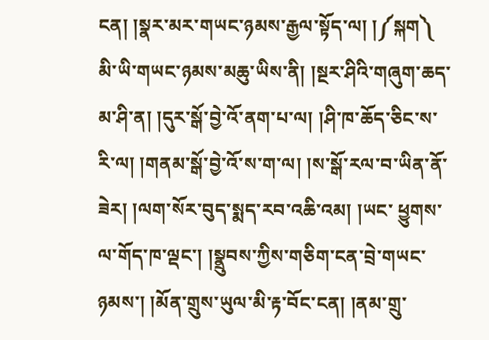ངན། །སྣར་མར་གཡང་ཉམས་རྒྱལ་སྟོད་ལ། །༼སྐག༽ མི་ཡི་གཡང་ཉམས་མཆུ་ཡིས་ནི། །སྔར་ཤིའི་གཞུག་ཆད་མ་ཤི་ན། །དུར་སྒོ་བྱེ་འོ་ནག་པ་ལ། །ཤི་ཁ་ཆོད་ཅིང་ས་རི་ལ། །གནམ་སྒོ་བྱེ་འོ་ས་ག་ལ། །ས་སྒོ་རལ་བ་ཡིན་ནོ་ཟེར། །ལག་སོར་བུད་སྨད་རབ་འཆི་འམ། །ཡང་ ཕྱུགས་ལ་གོད་ཁ་ལྡང་། །སྣྲུབས་ཀྱིས་གཅིག་ངན་བྲེ་གཡང་ཉམས་། །མོན་གྲུས་ཡུལ་མི་རྟ་བོང་ངན། །ནམ་གྲུ་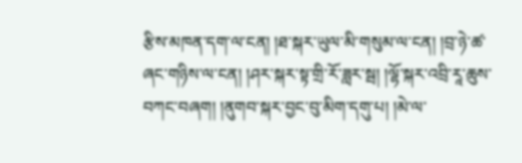རྩིས་མཁན་དག་ལ་ངན། །ཐ་སྐར་ཡུལ་མི་གསུམ་ལ་ངན། །བྲ་ཉེ་ཚ་ཞང་གཉིས་ལ་ངན། །ཤར་སྐར་སྟ་གྲི་རོ་ཟླར་སྦ། །ལྷོ་སྐར་འབྲི་རཱ་ཆུས་བཀང་བཞག། །ནུགབ་སྐར་བྱང་བུ་མིག་དགུ་པ། །མེ་ལ་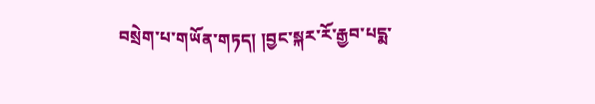བསྲེག་པ་གཡོན་གཏད། །བྱང་སྐར་རོ་རྒྱབ་པདྨ་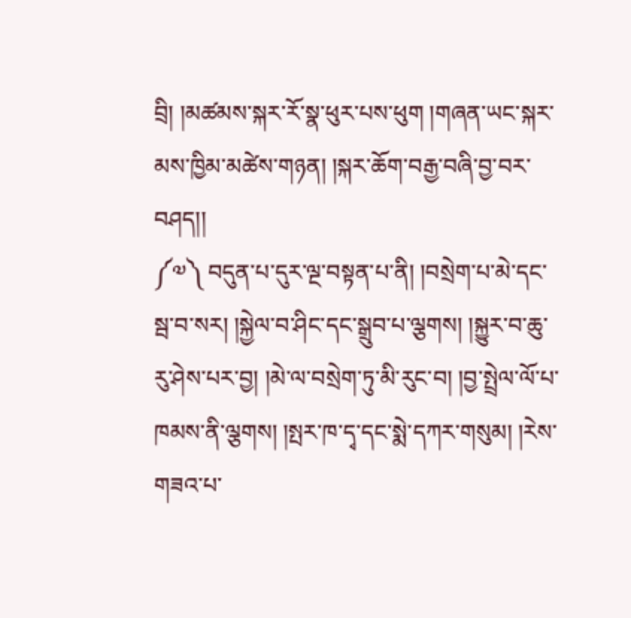བྲི། །མཚམས་སྐར་རོ་སྣ་ཕུར་པས་ཕུག །གཞན་ཡང་སྐར་མས་ཁྱིམ་མཚེས་གཉན། །སྐར་ཆོག་བརྒྱ་བཞི་བྱ་བར་བཤད།།
༼༧༽ བདུན་པ་དུར་ལྔ་བསྟན་པ་ནི། །བསྲེག་པ་མེ་དང་སྦ་བ་སར། །སྐྱེལ་བ་ཤིང་དང་སྒྲུབ་པ་ལྕགས། །སྐྱུར་བ་ཆུ་རུ་ཤེས་པར་བྱ། །མེ་ལ་བསྲེག་ཏུ་མི་རུང་བ། །བྱ་སྤྲེལ་ལོ་པ་ཁམས་ནི་ལྕགས། །སྤར་ཁ་དྭ་དང་སྨེ་དཀར་གསུམ། །རེས་གཟའ་པ་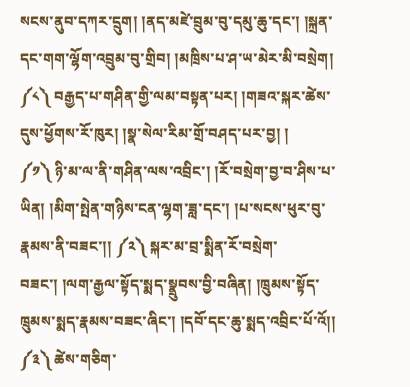སངས་ནུབ་དཀར་དྲུག། །ནད་མཛེ་བྲུམ་བུ་དམུ་ཆུ་དང་། །སྐྲན་དང་གག་ལྷོག་འབྲུམ་བུ་གྲིབ། །མཁྲིས་པ་ཤ་ཡ་མེར་མི་བསྲེག།
༼༨༽ བརྒྱད་པ་གཤིན་གྱི་ལམ་བསྟན་པར། །གཟའ་སྐར་ཚེས་དུས་ཕྱོགས་རོ་ཁུར། །སྣ་སེལ་རིམ་གྲོ་བཤད་པར་བྱ། །
༼༡༽ ཉི་མ་ལ་ནི་གཤིན་ལས་འབྲིང་། །རོ་བསྲེག་བྱ་བ་ཤིས་པ་ཡིན། །མིག་སྤེན་གཉིས་ངན་ལྷག་ཟླ་དང་། །པ་སངས་ཕུར་བུ་རྣམས་ནི་བཟང་།། ༼༢༽ སྐར་མ་བྲ་སྨིན་རོ་བསྲེག་བཟང་། །ལག་རྒྱལ་སྟོད་སྨད་སྣྲུབས་བྱི་བཞིན། །ཁྲུམས་སྟོད་ཁྲུམས་སྨད་རྣམས་བཟང་ཞིང་། །དབོ་དང་ཆུ་སྨད་འབྲིང་པོ་འོ།།
༼༣༽ ཚེས་གཅིག་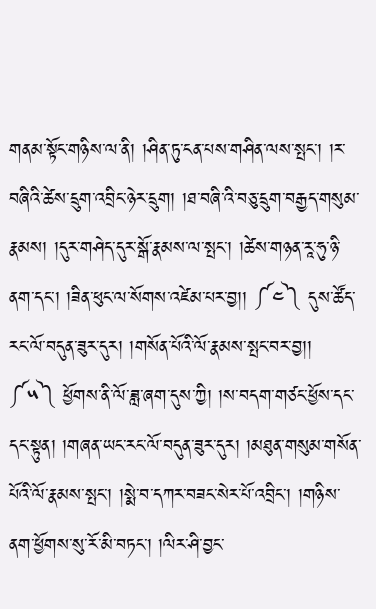གནམ་སྟོང་གཉིས་ལ་ནི། །ཤིན་ཏུ་ངན་པས་གཤིན་ལས་སྤང་། །ར་བཞིའི་ཚེས་དྲུག་འབྲིང་ཉེར་དྲུག། །ཐ་བཞི་འི་བཅུ་དྲུག་བརྒྱད་གསུམ་རྣམས། །དུར་གཤེད་དུར་སྒོ་རྣམས་ལ་སྤང་། །ཚེས་གཉན་རཱ་ཧུ་ཉི་ནག་དང་། །ཟིན་ཕུང་ལ་སོགས་འཛེམ་པར་བྱ།། ༼༤༽ དུས་ཚོད་རང་ལོ་བདུན་ཟུར་དུར། །གསོན་པོའི་ལོ་རྣམས་སྤང་བར་བྱ།། ༼༥༽ ཕྱོགས་ནི་ལོ་ཟླ་ཞག་དུས་ཀྱི། །ས་བདག་གཙང་ཕྱོས་དང་དང་སྟུན། །གཞན་ཡང་རང་ལོ་བདུན་ཟུར་དུར། །མཐུན་གསུམ་གསོན་པོའི་ལོ་རྣམས་སྤང་། །སྨེ་བ་དཀར་བཟང་སེར་པོ་འབྲིང་། །གཉིས་ནག་ཕྱོགས་སུ་རོ་མི་བཏང་། །ལིར་ཤི་བྱང་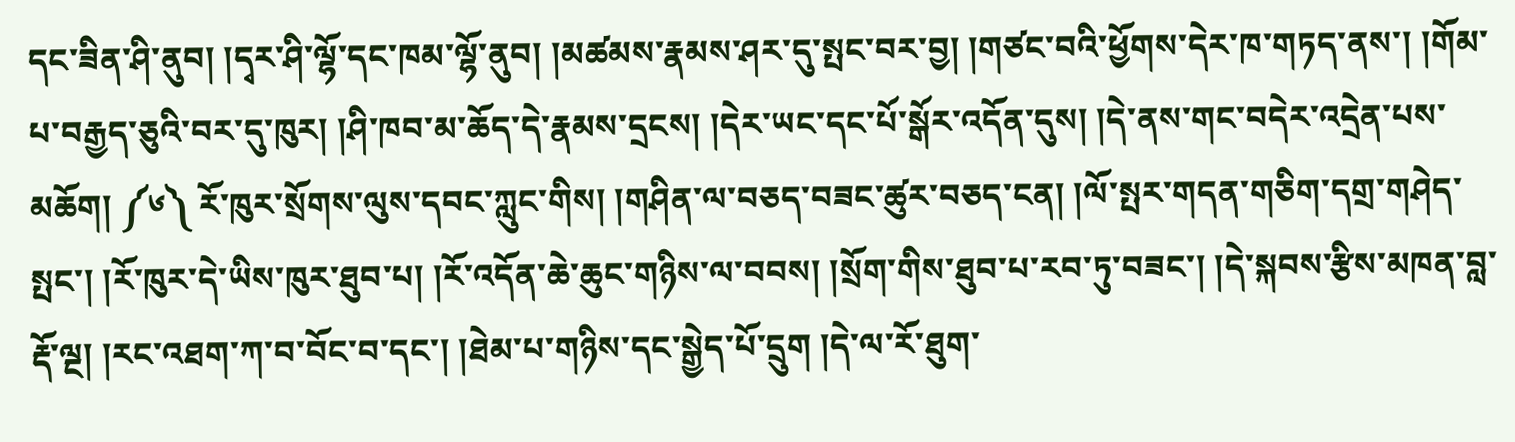དང་ཟིན་ཤི་ནུབ། །དྭར་ཤི་ལྷོ་དང་ཁམ་ལྷོ་ནུབ། །མཚམས་རྣམས་ཤར་དུ་སྤང་བར་བྱ། །གཙང་བའི་ཕྱོགས་དེར་ཁ་གཏད་ནས་། །གོམ་པ་བརྒྱད་ཅུའི་བར་དུ་ཁུར། །ཤི་ཁབ་མ་ཆོད་དེ་རྣམས་དྲངས། །དེར་ཡང་དང་པོ་སྒོར་འདོན་དུས། །དེ་ནས་གང་བདེར་འདྲེན་པས་མཆོག། ༼༦༽ རོ་ཁུར་སྲོགས་ལུས་དབང་ཀླུང་གིས། །གཤིན་ལ་བཅད་བཟང་ཚུར་བཅད་ངན། །ལོ་སྤར་གདན་གཅིག་དགྲ་གཤེད་སྤང་། །རོ་ཁུར་དེ་ཡིས་ཁུར་ཐུབ་པ། །རོ་འདོན་ཆེ་ཆུང་གཉིས་ལ་བབས། །སྲོག་གིས་ཐུབ་པ་རབ་ཏུ་བཟང་། །དེ་སྐབས་རྩིས་མཁན་བླ་རྡོ་ལྔ། །རང་འཐག་ཀ་བ་བོང་བ་དང་། །ཐེམ་པ་གཉིས་དང་སྒྱེད་པོ་དྲུག །དེ་ལ་རོ་ཐུག་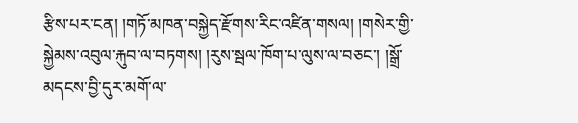རྩིས་པར་ངན། །གཏོ་མཁན་བསྐྱེད་རྫོགས་རིང་འཛིན་གསལ། །གསེར་གྱི་སྐྱེམས་འབུལ་རྐུབ་ལ་བཏགས། །རུས་སྦལ་ཁོག་པ་ལུས་ལ་བཅང་། །སྒྲོ་མདངས་བྱི་དུར་མགོ་ལ་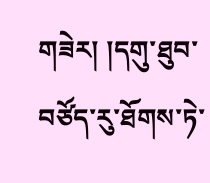གཟེར། །དགུ་ཐུབ་བཙོད་རུ་ཐོགས་ཏེ་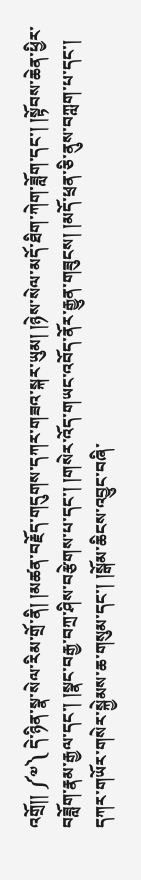འགྲོ།། ༼༧༽ དེ་ཉིན་སྣ་སེལ་རིམ་གྲོ་ནི། །མཚན་བརྗོད་གདུགས་དཀར་གཟའ་སྐར་ཡུམ། །ཉེས་སེལ་མདོ་ཐིག་ཀེག་ཟློག་དང་། །སྟོབས་ཆེན་ཕྱིར་བཟློག་རྣམ་རྒྱལ་དང་། །སྣང་བརྒྱ་བཀྲ་ཤིས་བརྩེགས་པ་དང་། །གསེར་འོད་གཡང་འབོད་ནོར་རྒྱུན་གཟུངས། །མདོ་ཕྲན་ཅི་ནུས་བཀླག་པ་དང་། དཀར་གཡོར་གསེར་སྐྱེམས་ཆ་གསུམ་དང་། །སྒོམ་ཆིངས་འབྱུང་བཞི་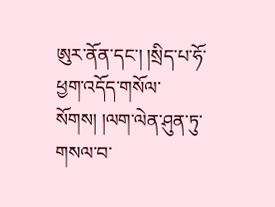ཨུར་ནོན་དང་། །སྲིད་པ་ཧོ་ཕྱག་འདོད་གསོལ་སོགས། །ལག་ལེན་ཤུན་ཏུ་གསལ་བ་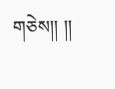གཅེས།། །།